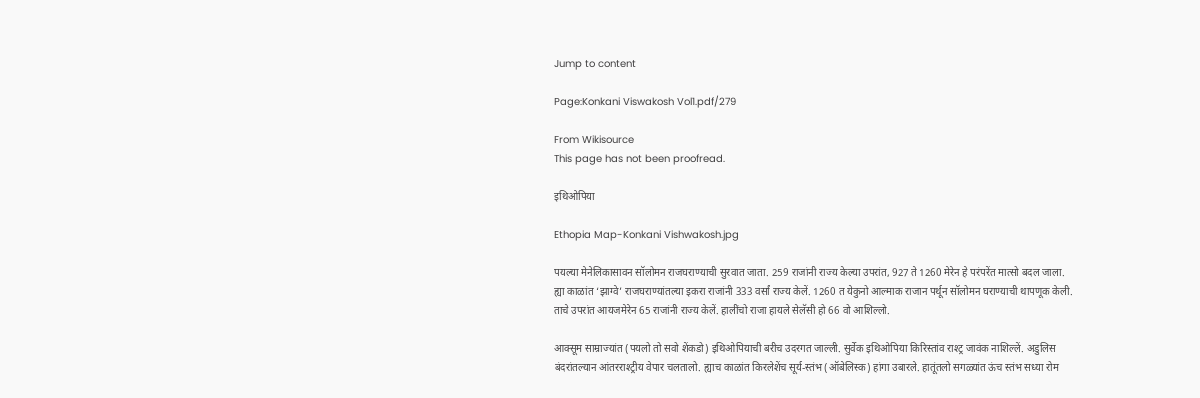Jump to content

Page:Konkani Viswakosh Vol1.pdf/279

From Wikisource
This page has not been proofread.

इथिओपिया

Ethopia Map-Konkani Vishwakosh.jpg

पयल्या मेनेलिकासावन सॉलोमन राजघराण्याची सुरवात जाता. 259 राजांनी राज्य केल्या उपरांत, 927 ते 1260 मेरेन हे परंपरेंत मात्सो बदल जाला. ह्या काळांत ‘झाग्वे’ राजघराण्यांतल्या इकरा राजांनी 333 वर्सां राज्य केलें. 1260 त येकुनो आल्माक राजान पर्थून सॉलोमन घराण्याची थापणूक केली. ताचे उपरांत आयजमेरेन 65 राजांनी राज्य केलें. हालींचो राजा हायले सेलॅसी हो 66 वो आशिल्लो.

आक्सूम साम्राज्यांत (पयलो तो सवो शेंकडो) इथिओपियाची बरीच उदरगत जाल्ली. सुर्वेक इथिओपिया किरिस्तांव राश्ट्र जावंक नाशिल्लें. अडुलिस बंदरांतल्यान आंतरराश्ट्रीय वेपार चलतालो. ह्याच काळांत किरलेशेंच सूर्य-स्तंभ (ऑबेलिस्क) हांगा उबारले. हातूंतलो सगळ्यांत ऊंच स्तंभ सध्या रोम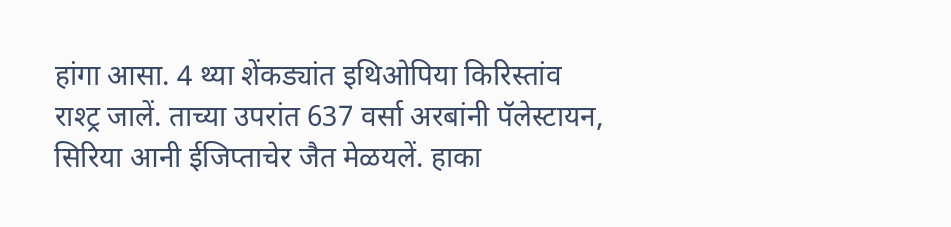हांगा आसा. 4 थ्या शेंकड्यांत इथिओपिया किरिस्तांव राश्ट्र जालें. ताच्या उपरांत 637 वर्सा अरबांनी पॅलेस्टायन, सिरिया आनी ईजिप्ताचेर जैत मेळयलें. हाका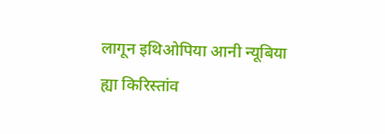लागून इथिओपिया आनी न्यूबिया ह्या किरिस्तांव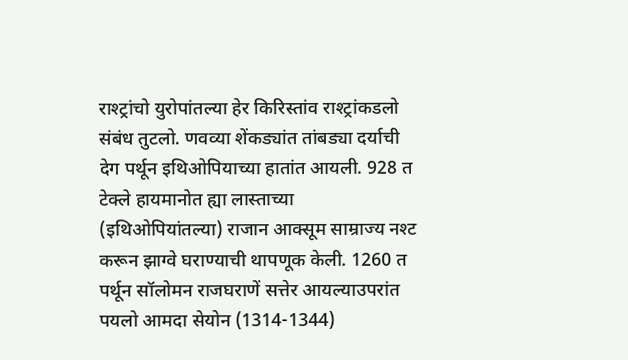राश्ट्रांचो युरोपांतल्या हेर किरिस्तांव राश्ट्रांकडलो संबंध तुटलो. णवव्या शेंकड्यांत तांबड्या दर्याची देग पर्थून इथिओपियाच्या हातांत आयली. 928 त टेक्ले हायमानोत ह्या लास्ताच्या (इथिओपियांतल्या) राजान आक्सूम साम्राज्य नश्ट करून झाग्वे घराण्याची थापणूक केली. 1260 त पर्थून सॉलोमन राजघराणें सत्तेर आयल्याउपरांत पयलो आमदा सेयोन (1314-1344)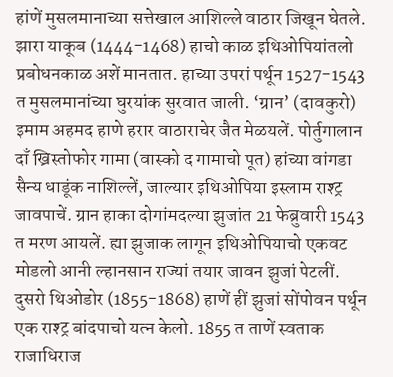हांणें मुसलमानाच्या सत्तेखाल आशिल्ले वाठार जिखून घेतले. झारा याकूब (1444-1468) हाचो काळ इथिओपियांतलो प्रबोधनकाळ अशें मानतात. हाच्या उपरां पर्थून 1527-1543 त मुसलमानांच्या घुरयांक सुरवात जाली. ‘ग्रान’ (दावकुरो) इमाम अहमद हाणे हरार वाठाराचेर जैत मेळयलें. पोर्तुगालान दाँ ख्रिस्तोफोर गामा (वास्को द गामाचो पूत) हांच्या वांगडा सैन्य धाडूंक नाशिल्लें, जाल्यार इथिओपिया इस्लाम राश्ट्र जावपाचें. ग्रान हाका दोगांमदल्या झुजांत 21 फेब्रुवारी 1543 त मरण आयलें. ह्या झुजाक लागून इथिओपियाचो एकवट मोडलो आनी ल्हानसान राज्यां तयार जावन झुजां पेटलीं. दुसरो थिओडोर (1855-1868) हाणें हीं झुजां सोंपोवन पर्थून एक राश्ट्र बांदपाचो यत्न केलो. 1855 त ताणें स्वताक राजाधिराज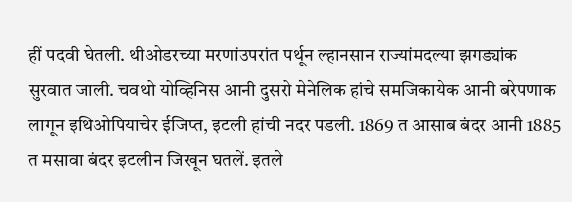हीं पदवी घेतली. थीओडरच्या मरणांउपरांत पर्थून ल्हानसान राज्यांमदल्या झगड्यांक सुरवात जाली. चवथो योव्हिनिस आनी दुसरो मेनेलिक हांचे समजिकायेक आनी बरेपणाक लागून इथिओपियाचेर ईजिप्त, इटली हांची नदर पडली. 1869 त आसाब बंदर आनी 1885 त मसावा बंदर इटलीन जिखून घतलें. इतले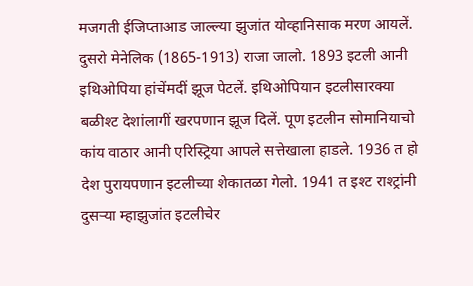मजगती ईजिप्ताआड जाल्ल्या झुजांत योव्हानिसाक मरण आयलें. दुसरो मेनेलिक (1865-1913) राजा जालो. 1893 इटली आनी इथिओपिया हांचेंमदीं झूज पेटलें. इथिओपियान इटलीसारक्या बळीश्ट देशांलागीं खरपणान झूज दिलें. पूण इटलीन सोमानियाचो कांय वाठार आनी एरिस्ट्रिया आपले सत्तेखाला हाडले. 1936 त हो देश पुरायपणान इटलीच्या शेकातळा गेलो. 1941 त इश्ट राश्ट्रांनी दुसऱ्या म्हाझुजांत इटलीचेर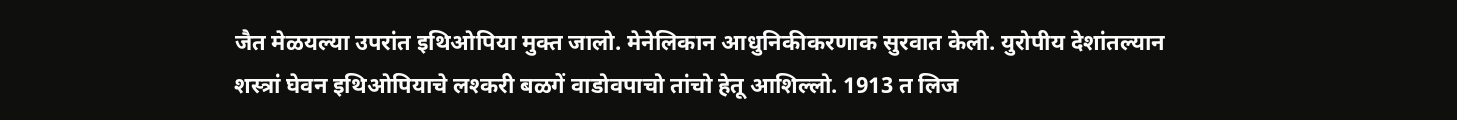जैत मेळयल्या उपरांत इथिओपिया मुक्त जालो. मेनेलिकान आधुनिकीकरणाक सुरवात केली. युरोपीय देशांतल्यान शस्त्रां घेवन इथिओपियाचे लश्करी बळगें वाडोवपाचो तांचो हेतू आशिल्लो. 1913 त लिज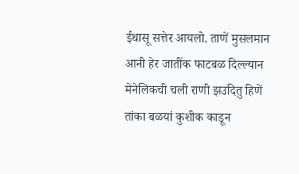ईथासू सत्तेर आयलो. ताणें मुसलमान आनी हेर जातींक फाटबळ दिल्ल्यान मेनेलिकची चली राणी झउदितु हिणें तांका बळयां कुशीक काडून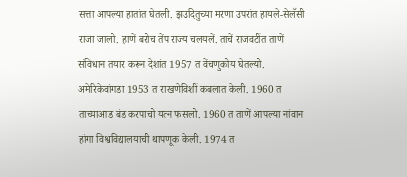सत्ता आपल्या हातांत घेतली. झउदितुच्या मरणा उपरांत हायले-सेलॅसी राजा जालो. हाणें बरोच तेंप राज्य चलयलें. ताचें राजवटींत ताणें संविधान तयार करून देशांत 1957 त वेंचणुकोय घेतल्यो. अमेरिकेवांगडा 1953 त राखणेविशीं कबलात केली. 1960 त ताच्याआड बंड करपाचो यत्न फसलो. 1960 त ताणें आपल्या नांवान हांगा विश्वविद्यालयाची थापणूक केली. 1974 त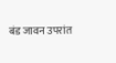बंड जावन उपरांत